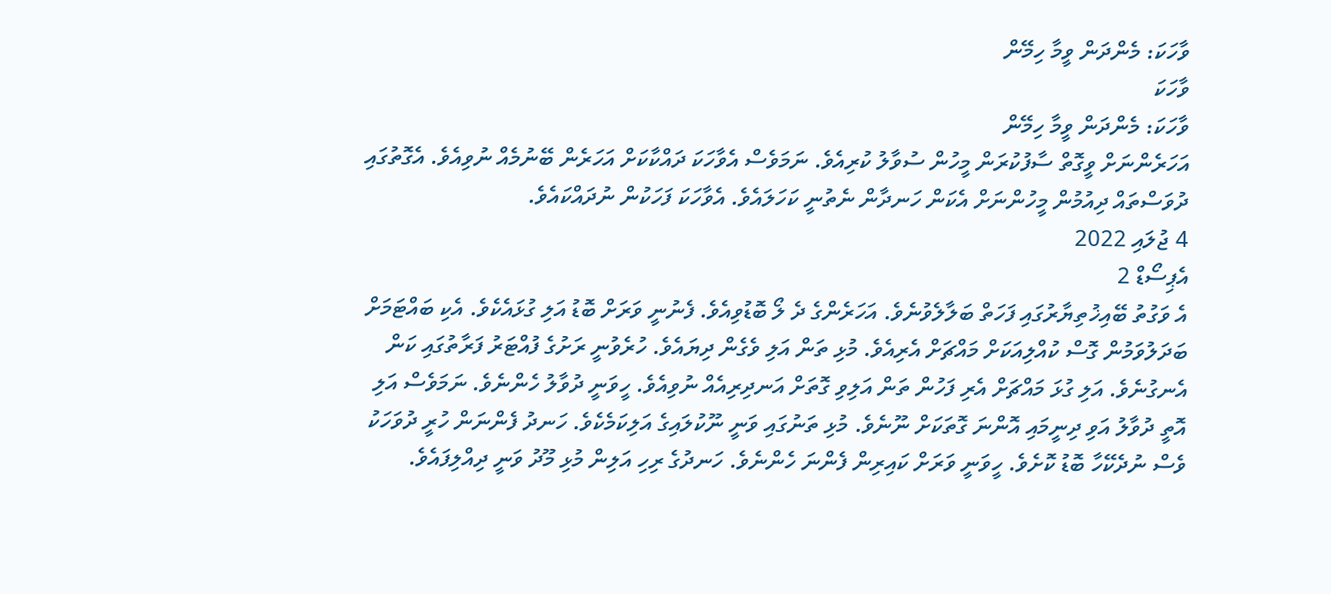ވާހަކަ: މެންދަން ވީމާ ހިމޭން
ވާހަކަ
ވާހަކަ: މެންދަން ވީމާ ހިމޭން
އަހަރެންނަށް ވީގޮތް ސާފުކުރަން މީހުން ސުވާލު ކުރިއެވެ. ނަމަވެސް އެވާހަކަ ދައްކާކަށް އަހަރެން ބޭނުމެއް ނުވިއެވެ. އެގޮތުގައި ދުވަސްތައް ދިއުމުން މީހުންނަށް އެކަން ހަނދާން ނެތުނީ ކަހަލައެވެ. އެވާހަކަ ފަހަކުން ނުދައްކައެވެ.
4 ޖުލައި 2022
އެޕިސޯޑް 2
އެ ވަގުތު ބޭއިޚުތިޔާރުގައި ފަހަތް ބަލާލެވުނެވެ. އަހަރެންގެ ދެ ލޯ ބޮޑުވިއެވެ. ފެނުނީ ވަރަށް ބޮޑު އަލި ގުޅައެކެވެ. އެކި ބައްޓަމަށް ބަދަލުވަމުން ގޮސް ކުއްލިއަކަށް މައްޗަށް އެރިއެވެ. މުޅި ތަން އަލި ވެގެން ދިޔައެވެ. ހުރެވުނީ ރަށުގެ ފުއްޓަރު ފަރާތުގައި ކަން އެނގުނެވެ. އަލި ގުޅަ މައްޗަށް އެރި ފަހުން ތަން އަލިވި ގޮތަށް އަނދިރިއެއް ނުވިއެވެ. ހީވަނީ ދުވާލު ހެންނެވެ. ނަމަވެސް އަލި އޮތީ ދުވާލު އަވި ދިނީމައި އޮންނަ ގޮތަކަށް ނޫނެވެ. މުޅި ތަނުގައި ވަނީ ނޫކުލައިގެ އަލިކަމެކެވެ. ހަނދު ފެންނަން ހުރީ ދުވަހަކު ވެސް ނުދެކޭހާ ބޮޑު ކޮށެވެ. ހީވަނީ ވަރަށް ކައިރިން ފެންނަ ހެންނެވެ. ހަނދުގެ ރިހި އަލިން މުޅި މޫދު ވަނީ ދިއްލިފައެވެ.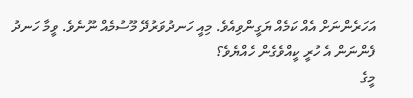އަހަރެންނަށް އެއް ކަމެއް ޔަގީންވިއެވެ. މިއީ ހަނދުވަރުދޭ މޫސުމެއް ނޫނެވެ. ވީމާ ހަނދު ފެންނަން އެ ހުރީ ކީއްވެގެން ހެއްޔެވެ؟
މީގެ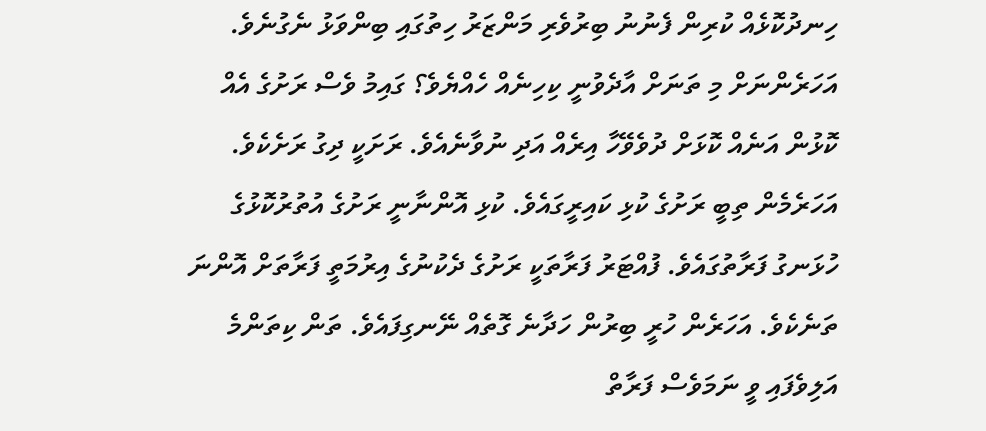ހިނދުކޮޅެއް ކުރިން ފެނުނު ބިރުވެރި މަންޒަރު ހިތުގައި ބިންވަޅު ނެގުނެވެ. އަހަރެންނަށް މި ތަނަށް އާދެވުނީ ކިހިނެއް ހެއްޔެވެ؟ ގައިމު ވެސް ރަށުގެ އެއް ކޮޅުން އަނެއް ކޮޅަށް ދުވެވޭހާ އިރެއް އަދި ނުވާނެއެވެ. ރަށަކީ ދިގު ރަށެކެވެ. އަހަރެމެން ތިބީ ރަށުގެ ކުޅި ކައިރީގައެވެ. ކުޅި އޮންނާނީ ރަށުގެ އުތުރުކޮޅުގެ ހުޅަނގު ފަރާތުގައެވެ. ފުއްޓަރު ފަރާތަކީ ރަށުގެ ދެކުނުގެ އިރުމަތީ ފަރާތަށް އޮންނަ ތަނެކެވެ. އަހަރެން ހުރީ ބިރުން ހަދާނެ ގޮތެއް ނޭނގިފައެވެ. ތަން ކިތަންމެ އަލިވެފައި ވީ ނަމަވެސް ފަރާތް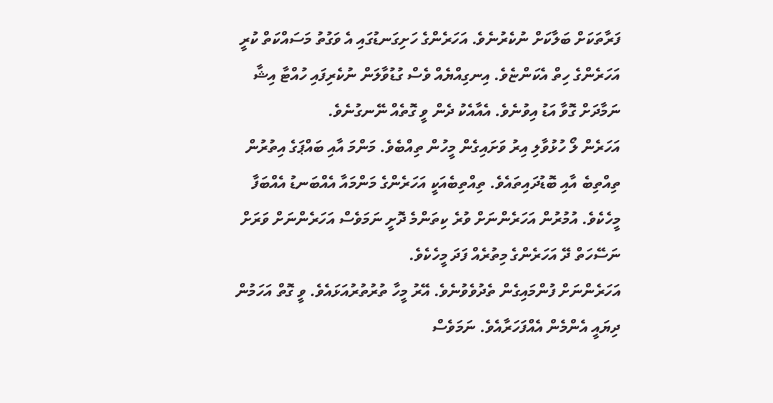ފަރާތަކަށް ބަލާކަށް ނުކެރުނެވެ. އަހަރެންގެ ހަށިގަނޑުގައި އެ ވަގުތު މަސައްކަތް ކުރީ އަހަރެންގެ ހިތް އެކަންޏެވެ. އިނގިއްޔެއް ވެސް ގުޑުވާލަން ނުކެރިފައި ހުއްޓާ އިޝާ ނަމާދަށް ގޮވާ އަޑު އިވުނެވެ. އެއާއެކު ދެން ވީ ގޮތެއް ނޭނގުނެވެ.
އަހަރެން ލޯ ހުޅުވާލި އިރު ވަށައިގެން މީހުން ތިއްބެވެ. މަންމަ އާއި ބައްޕަގެ އިތުރުން ތިއްތިބެ އާއި ބޮޑުދައިތައެވެ. ތިއްތިބެއަކީ އަހަރެންގެ މަންމައާ އެއްބަނޑު އެއްބަފާ މީހެކެވެ. އުމުރުން އަހަރެންނަށް ވުރެ ކިތަންމެ ދޮށީ ނަމަވެސް އަހަރެންނަށް ވަރަށް ނަސޭހަތް ދޭ އަހަރެންގެ މިތުރެއް ފަދަ މީހެކެވެ.
އަހަރެންނަށް ފުންމައިގެން ތެދުވެވުނެވެ. އޭރު މީހާ ތުރުތުރުއަޅައެވެ. ވީ ގޮތް އަހަމުން ދިޔައީ އެންމެން އެއްފަހަރާއެވެ. ނަމަވެސް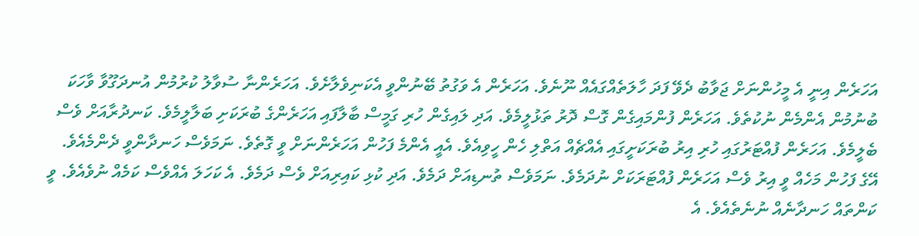އަހަރެން އިނީ އެ މީހުންނަށް ޖަވާބު ދެވޭ ފަދަ ހާލަތެއްގައެއް ނޫނެވެ. އަހަރެން އެ ވަގުތު ބޭނުންވީ އެކަނިވެލާށެވެ. އަހަރެންނާ ސުވާލު ކުރުމުން އުނދަގޫވާ ވާހަކަ ބުނުމުން އެންމެން ނުކުތެވެ. އަހަރެން ފުންމައިގެން ގޮސް ދޮރު ތަޅުލީމެވެ. އަދި ލައިގެން ހުރި ގަމީސް ބާލާފައި އަހަރެންގެ ބުރަކަށި ބަލާލީމެވެ. ކަނދުރާއަށް ވެސް ބެލީމެވެ. އަހަރެން ފުއްޓަރުގައި ހުރި އިރު ބުރަކަށީގައި އެއްޗެއް އަތްލި ހެން ހީވިއެވެ. އެއީ އެންމެ ފަހުން އަހަރެންނަށް ވީ ގޮތެވެ. ނަމަވެސް ހަނދާންވީ ދެންމެއެވެ.
އޭގެ ފަހުން މަހެއް ވީ އިރު ވެސް އަހަރެން ފުއްޓަރަކަށް ނުދަމެވެ. ނަމަވެސް ތުނޑިއަށް ދަމެވެ. އަދި ކުޅި ކައިރިއަށް ވެސް ދަމެވެ. އެ ކަހަލަ އެއްވެސް ކަމެއް ނުވެއެވެ. ވީ ކަންތައް ހަނދާނެއް ނުނެތެއެވެ. އެ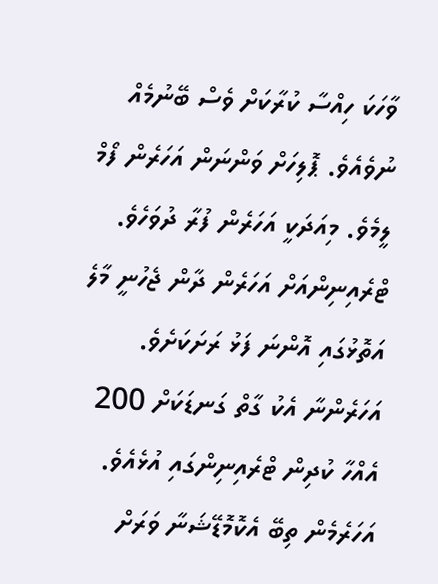ވާހަކަ ހިއްސާ ކުރާކަށް ވެސް ބޭނުމެއް ނުވެއެވެ. ޕޮލިހަށް ވަންނަން އަހަރެން ފޯމް ލީމެވެ. މިއަދަކީ އަހަރެން ފުރާ ދުވަހެވެ. ޓްރެއިނިންއަށް އަހަރެން ދާން ޖެހުނީ މާލެ އަތޮޅުގައި އޮންނަ ފަޅު ރަށަކަށެވެ. އަހަރެންނާ އެކު ގާތް ގަނޑަކަށް 200 އެއްހާ ކުދިން ޓްރެއިނިންގައި އުޅެއެވެ.
އަހަރެމެން ތިބޭ އެކޮމޮޑޭޝަނާ ވަރަށް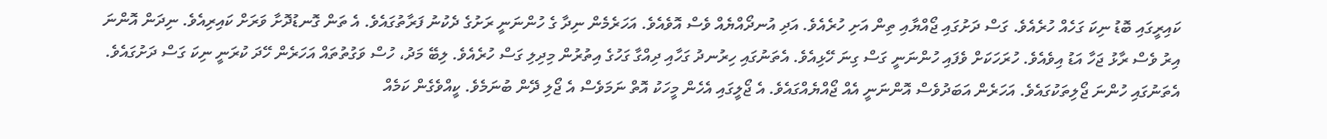ކައިރީގައި ބޮޑު ނިކަ ގަހެއް ހުރެއެވެ. ގަސް ދަށުގައި ޖޯއްޔާއި ތިން އަށި ހުރެއެވެ. އަދި އުނދޯއްޔެއް ވެސް އޮވެއެވެ. އަހަރެމެން ނިދާ ގެ ހުންނަނީ ރަށުގެ ދެކުނު ފަރާތުގައެވެ. އެ ތަން ގޮނޑުދޮށާ ވަރަށް ކައިރިއެވެ. ނިދަން އޮންނަ އިރު ވެސް ރާޅު ޖަހާ އަޑު އިވެއެވެ. ހުރަހަކަށް ވެފައި ހުންނަނީ ގަސް ގިނަ ހޭޅިއެވެ. އެތަނުގައި ހިރުނދު ގަހާއި ދިއްގާ ގަހުގެ އިތުރުން މިދިލި ގަސް ހުރެއެވެ. ލިބޭ މަދު، ހުސް ވަގުތުތައް އަހަރެން ހޭދަ ކުރަނީ ނިކަ ގަސް ދަށުގައެވެ. އެތަނުގައި ހުންނަ ޖޯލިތަކުގައެވެ. އަހަރެން އަބަދުވެސް އޮންނަނީ އެއް ޖޯއްޔެއްގައެވެ. އެ ޖޯލީގައި އެހެން މީހަކު އޮތް ނަމަވެސް އެ ޖޯލި ދޭން ބުނަމެވެ. ކީއްވެގެން ކަމެއް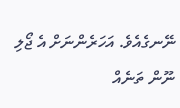ނޭނގެއެވެ. އަހަރެންނަށް އެ ޖޯލި ނޫން ތަނެއް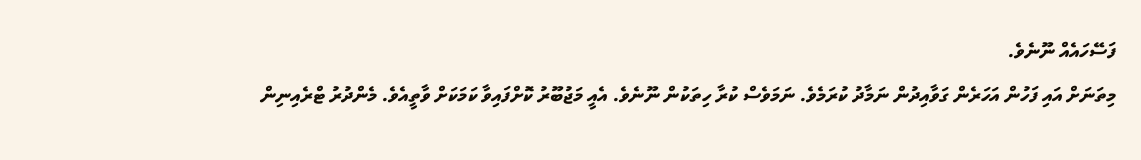ފަސޭހައެއް ނޫނެވެ.
މިތަނަށް އައި ފަހުން އަހަރެން ގަވާއިދުން ނަމާދު ކުރަމެވެ. ނަމަވެސް ކުރާ ހިތަކުން ނޫނެވެ. އެއީ މަޖުބޫރު ކޮށްފައިވާ ކަމަކަށް ވާތީއެވެ. މެންދުރު ޓްރެއިނިން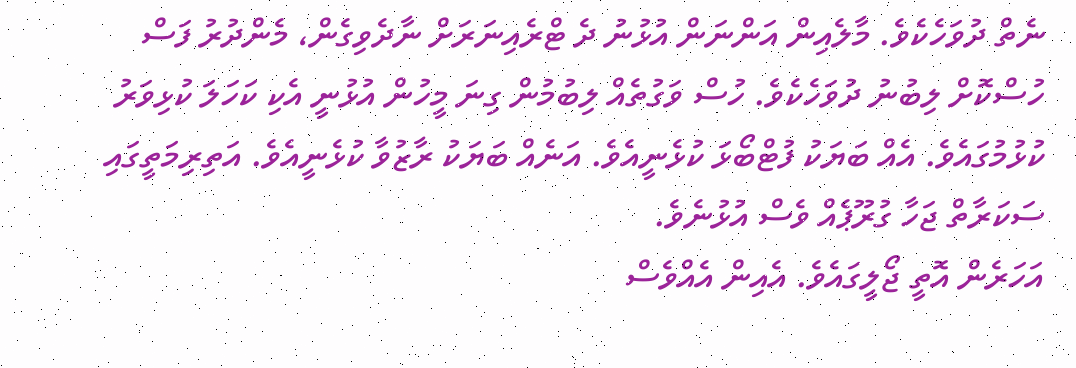ނެތް ދުވަހެކެވެ. މާލެއިން އަންނަން އުޅުނު ދެ ޓްރެއިނަރަށް ނާދެވިގެން، މެންދުރު ފަސް ހުސްކޮށް ލިބުނު ދުވަހެކެވެ. ހުސް ވަގުތެއް ލިބުމުން ގިނަ މީހުން އުޅުނީ އެކި ކަހަލަ ކުޅިވަރު ކުޅުމުގައެވެ. އެއް ބަޔަކު ފުޓްބޯޅަ ކުޅެނީއެވެ. އަނެއް ބަޔަކު ރާޒުވާ ކުޅެނީއެވެ. އަތިރިމަތީގައި ސަކަރާތް ޖަހާ ގުރޫޕެއް ވެސް އުޅުނެވެ.
އަހަރެން އޮތީ ޖޯލީގައެވެ. އެއިން އެއްވެސް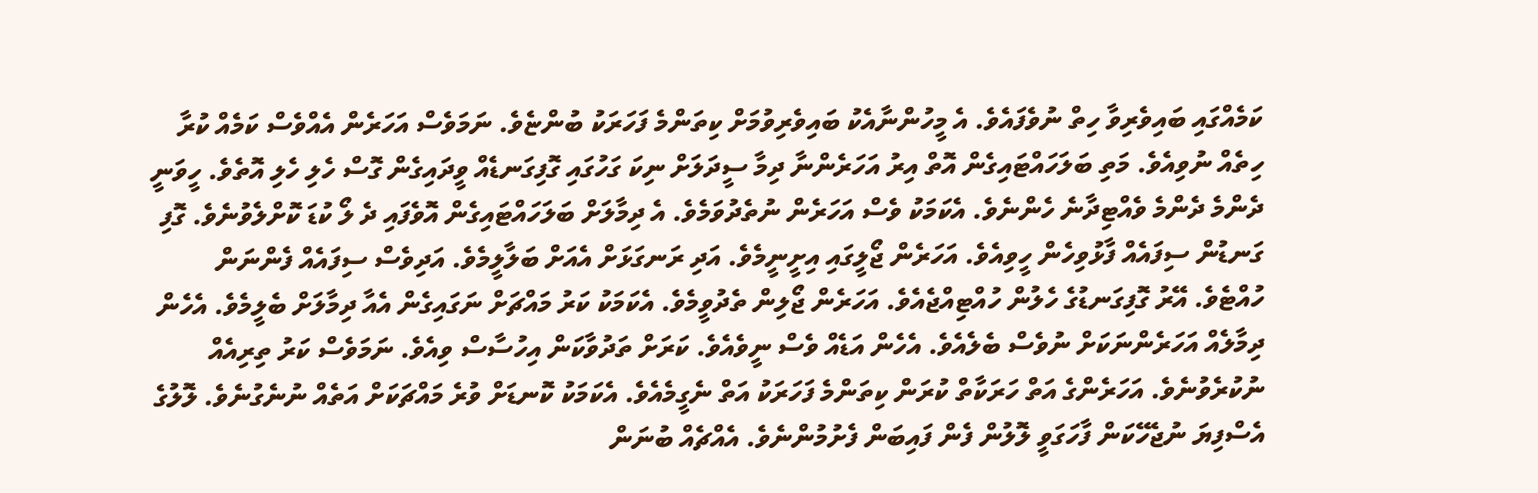ކަމެއްގައި ބައިވެރިވާ ހިތް ނުވެފައެވެ. އެ މީހުންނާއެކު ބައިވެރިވުމަށް ކިތަންމެ ފަހަރަކު ބުންޏެވެ. ނަމަވެސް އަހަރެން އެއްވެސް ކަމެއް ކުރާ ހިތެއް ނުވިއެވެ. މަތި ބަލަހައްޓައިގެން އޮތް އިރު އަހަރެންނާ ދިމާ ސީދަލަށް ނިކަ ގަހުގައި ގޮފިގަނޑެއް ވީދައިގެން ގޮސް ހެލި ހެލި އޮތެވެ. ހީވަނީ ދެންމެ ދެންމެ ވެއްޓިދާނެ ހެންނެވެ. އެކަމަކު ވެސް އަހަރެން ނުތެދުވަމެވެ. އެ ދިމާލަށް ބަލަހައްޓައިގެން އޮވެފައި ދެ ލޯ ކުޑަ ކޮށްލެވުނެވެ. ގޮފި ގަނޑުން ސިފައެއް ފާޅުވިހެން ހީވިއެވެ. އަހަރެން ޖޯލީގައި އިށީނީމެވެ. އަދި ރަނގަޅަށް އެއަށް ބަލާލީމެވެ. އަދިވެސް ސިފައެއް ފެންނަން ހުއްޓެވެ. އޭރު ގޮފިގަނޑުގެ ހެލުން ހުއްޓިއްޖެއެވެ. އަހަރެން ޖޯލިން ތެދުވީމެވެ. އެކަމަކު ކަރު މައްޗަށް ނަގައިގެން އެއާ ދިމާލަށް ބެލީމެވެ. އެހެން ދިމާލެއް އަހަރެންނަކަށް ނުވެސް ބެލެއެވެ. އެހެން އަޑެއް ވެސް ނީވެއެވެ. ކަރަށް ތަދުވާކަން އިހުސާސް ވިއެވެ. ނަމަވެސް ކަރު ތިރިއެއް ނުކުރެވުނެވެ. އަހަރެންގެ އަތް ހަރަކާތް ކުރަން ކިތަންމެ ފަހަރަކު އަތް ނެގީމެއެވެ. އެކަމަކު ކޮނޑަށް ވުރެ މައްޗަކަށް އަތެއް ނުނެގުނެވެ. ލޮލުގެ އެސްފިޔަ ނުޖެހޭކަން ފާހަގަވީ ލޮލުން ފެން ފައިބަން ފެށުމުންނެވެ. އެއްޗެއް ބުނަން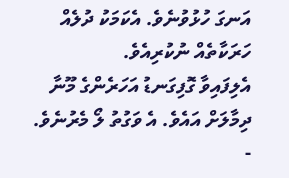އަނގަ ހުޅުވުނެވެ. އެކަމަކު ދުލެއް ހަރަކާތެއް ނުކުރިއެވެ.
އެލިފައިވާ ގޮފިގަނޑު އަހަރެންގެ މޫނާ ދިމާލަށް އައެވެ. އެ ވަގުތު ލޯ މެރުނެވެ.
-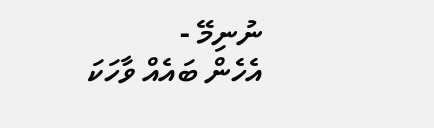ނުނިމޭ -
އެހެން ބައެއް ވާހަކަ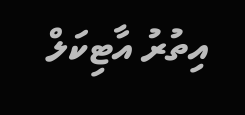އިތުރު އާޓިކަލް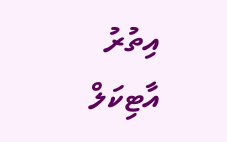އިތުރު އާޓިކަލް